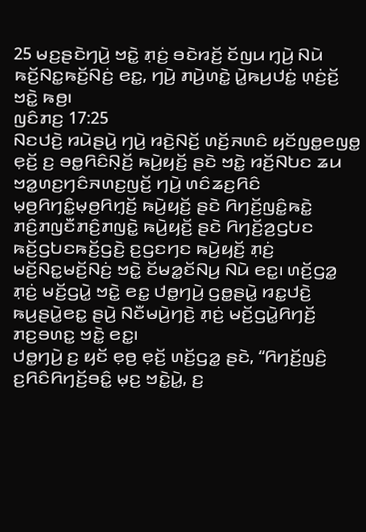25 ꤗꤢ꤬ꤔꤢꤧꤚꤣꤧ꤬ ꤠꤢꤧ꤭ ꤊ꤫ꤢꤦ꤬ ꤋꤢꤧꤙꤢꤩ꤬ ꤢꤩꤜꤣ ꤚ꤫ꤣꤧ꤬ ꤡꤣꤧ ꤒꤢꤩ꤬ꤡꤢ꤭ꤒꤢꤩ꤬ꤡꤢꤦ꤬ ꤕꤢ꤭, ꤚꤣꤧ꤬ ꤊꤣꤧ꤬ꤛꤢꤧ꤭ ꤣꤧ꤭ꤒꤣ꤬ꤓꤢꤦ꤭ ꤛ꤫ꤢꤦ꤬ꤢꤩ꤬ ꤠꤢꤧ꤭ ꤒꤥ꤬꤯
ꤜꤢꤨꤊꤢ꤬ 17:25
ꤡꤢꤓꤢꤧ꤬ ꤙꤣꤧꤔꤣꤧ꤬ ꤚꤣꤧ꤬ ꤙꤢꤧ꤬ꤡꤢꤩ꤬ ꤛꤢꤩ꤬ꤏꤛꤢꤨ ꤟꤢꤩꤜꤥ꤭ꤕꤜꤥ꤭ ꤕ꤫ꤢꤩ꤬ ꤢ꤬ ꤋꤥ꤭ꤖꤢꤨꤡ꤫ꤢꤩ꤬ ꤒꤣꤧ꤬ꤟꤢꤩ꤬ ꤔꤢꤧ ꤠꤢꤧ꤭ ꤙꤢꤩ꤬ꤡꤝꤢ ꤘꤣ ꤠꤤ꤭ꤛꤢ꤬ꤚꤢꤨꤏꤛꤢ꤬ꤜꤢꤩ꤬ ꤚꤣꤧ꤬ ꤛꤢꤨꤘꤢ꤬ꤖꤢꤨ ꤗ꤫ꤥ꤬ꤖꤚꤢꤨ꤭ꤗ꤫ꤥ꤬ꤖꤚ꤫ꤢꤩ꤬ ꤒꤣꤧ꤬ꤟꤢꤩ꤬ ꤔꤢꤧ ꤖꤚꤢꤩ꤬ꤜꤢꤨ꤭ꤒꤢꤧ꤭ ꤊꤢꤨ꤬ꤊꤜꤢꤪꤊꤢꤨ꤬ꤊꤜꤢꤧ꤭ ꤒꤣꤧ꤬ꤟꤢꤩ꤬ ꤔꤢꤧ ꤖꤚꤢꤩ꤬ꤤ꤬ꤞꤝꤢ ꤒꤢꤩ꤬ꤞꤝꤢꤒꤢꤩ꤬ꤞꤢꤧ꤬ ꤢ꤬ꤞꤢꤚꤢ ꤒꤣꤧ꤬ꤟꤢꤩ꤬ ꤊ꤫ꤢꤦ꤬ ꤗꤢꤩ꤬ꤡꤢ꤭ꤗꤢꤩ꤬ꤡꤢꤦ꤬ ꤠꤢꤧ꤭ ꤢꤩꤗꤤ꤭ꤢꤩꤡꤣ꤬ ꤡꤣꤧ ꤕꤢ꤭꤯ ꤛꤢꤩ꤬ꤞꤤ꤭ ꤊ꤫ꤢꤦ꤬ ꤗꤢꤩ꤬ꤞꤣꤧ꤭ ꤠꤢꤧ꤭ ꤕꤢ꤭ ꤓꤥ꤭ꤚꤣꤧ꤬ ꤞꤥ꤭ꤔꤣꤧ꤭ ꤙꤢ꤭ꤓꤢꤧ꤬ ꤒꤣ꤬ꤔꤣꤧ꤭ꤕꤢ꤭ ꤔꤣꤧ꤬ ꤡꤢꤪꤗꤣꤧ꤬ꤚꤢꤧ꤬ ꤊ꤫ꤢꤦ꤬ ꤗꤢꤩ꤬ꤞꤣꤧ꤭ꤖꤚꤢꤩ꤬ ꤊꤢ꤬ꤋꤛꤢ꤭ ꤠꤢꤧ꤭ ꤕꤢ꤭꤯
ꤓꤥ꤭ꤚꤣꤧ꤬ ꤢ꤬ ꤟꤢꤩ ꤕ꤫ꤥ꤬ ꤕ꤫ꤢꤩ꤬ ꤛꤢꤩ꤬ꤞꤤ꤭ ꤔꤢꤧ, “ꤖꤚꤢꤩ꤬ꤜꤢꤨ꤬ ꤢ꤬ꤖꤢꤨꤖꤚꤢꤩ꤬ꤋꤢꤨ꤭ ꤗ꤫ꤢ꤬ ꤠꤢꤧ꤭ꤣꤧ꤭, ꤢ꤬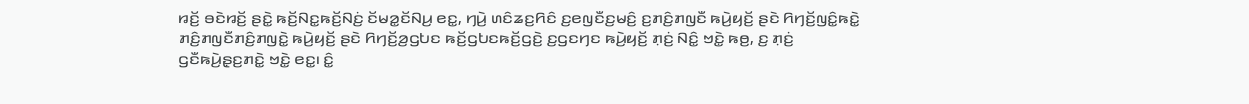ꤙꤢꤩ꤬ ꤋꤢꤧꤙꤢꤩ꤬ ꤔꤢꤧ꤭ ꤒꤢꤩ꤬ꤡꤢ꤭ꤒꤢꤩ꤬ꤡꤢꤦ꤬ ꤢꤩꤗꤤ꤭ꤢꤩꤡꤣ꤬ ꤕꤢ꤭, ꤚꤣꤧ꤬ ꤛꤢꤨꤘꤢ꤬ꤖꤢꤨ ꤢ꤬ꤕꤜꤢꤪꤢ꤬ꤗꤢꤨ꤬ ꤢ꤬ꤊꤢꤨ꤬ꤊꤜꤢꤪ ꤒꤣꤧ꤬ꤟꤢꤩ꤬ ꤔꤢꤧ ꤖꤚꤢꤩ꤬ꤜꤢꤨ꤭ꤒꤢꤧ꤭ ꤊꤢꤨ꤬ꤊꤜꤢꤪꤊꤢꤨ꤬ꤊꤜꤢꤧ꤭ ꤒꤣꤧ꤬ꤟꤢꤩ꤬ ꤔꤢꤧ ꤖꤚꤢꤩ꤬ꤤ꤬ꤞꤝꤢ ꤒꤢꤩ꤬ꤞꤝꤢꤒꤢꤩ꤬ꤞꤢꤧ꤬ ꤢ꤬ꤞꤢꤚꤢ ꤒꤣꤧ꤬ꤟꤢꤩ꤬ ꤊ꤫ꤢꤦ꤬ ꤡꤢꤨ꤭ ꤠꤢꤧ꤭ ꤒꤥ꤬, ꤢ꤬ ꤊ꤫ꤢꤦ꤬ ꤞꤢꤪꤒꤣꤧ꤬ꤔ꤫ꤢ꤬ꤊꤢꤧ꤭ ꤠꤢꤧ꤭ ꤕꤢ꤭꤯ ꤢꤨ꤭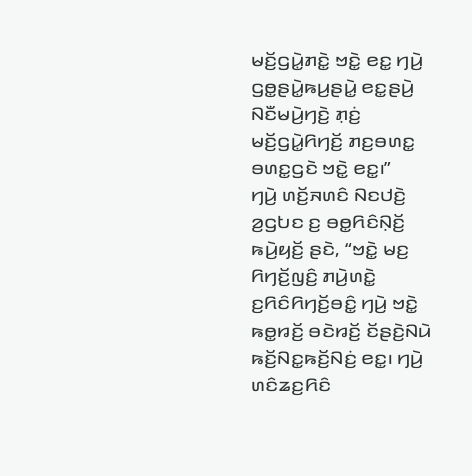ꤗꤢꤩ꤬ꤞꤣꤧ꤭ꤊꤢꤧ꤭ ꤠꤢꤧ꤭ ꤕꤢ꤭ ꤚꤣꤧ꤬ ꤞꤥ꤭ꤔꤣꤧ꤭ꤒꤣ꤬ꤔꤣꤧ꤭ ꤕꤢ꤭ꤔꤣꤧ꤬ ꤡꤢꤪꤗꤣꤧ꤬ꤚꤢꤧ꤬ ꤊ꤫ꤢꤦ꤬ ꤗꤢꤩ꤬ꤞꤣꤧ꤭ꤖꤚꤢꤩ꤬ ꤊꤢ꤬ꤋꤛꤢ꤭ ꤋꤛꤢ꤭ꤞꤢꤧ ꤠꤢꤧ꤭ ꤕꤢ꤭꤯”
ꤚꤣꤧ꤬ ꤛꤢꤩ꤬ꤏꤛꤢꤨ ꤡꤢꤓꤢꤧ꤬ ꤤ꤬ꤞꤝꤢ ꤢ꤬ ꤋꤥ꤭ꤖꤢꤨꤡ꤫ꤢꤩ꤬ ꤒꤣꤧ꤬ꤟꤢꤩ꤬ ꤔꤢꤧ, “ꤠꤢꤧ꤭ ꤗꤢ꤬ ꤖꤚꤢꤩ꤬ꤜꤢꤨ꤬ ꤊꤣꤧ꤬ꤛꤢꤧ꤭ ꤢ꤬ꤖꤢꤨꤖꤚꤢꤩ꤬ꤋꤢꤨ꤭ ꤚꤣꤧ꤬ ꤠꤢꤧ꤭ ꤒꤥ꤭ꤙꤢꤩ꤬ ꤋꤢꤧꤙꤢꤩ꤬ ꤢꤩꤔꤢꤧ꤬ꤡꤣꤧ ꤒꤢꤩ꤬ꤡꤢ꤭ꤒꤢꤩ꤬ꤡꤢꤦ꤬ ꤕꤢ꤭꤯ ꤚꤣꤧ꤬ ꤛꤢꤨꤘꤢ꤬ꤖꤢꤨ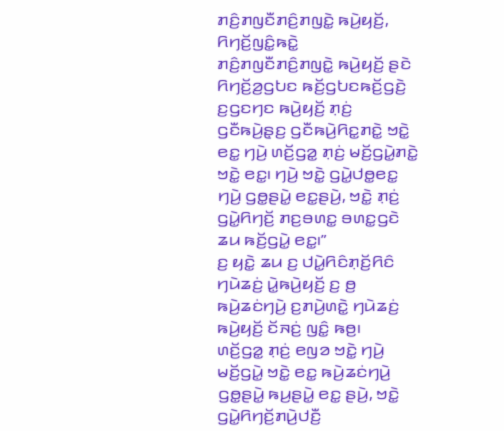ꤊꤢꤨ꤬ꤊꤜꤢꤪꤊꤢꤨ꤬ꤊꤜꤢꤧ꤭ ꤒꤣꤧ꤬ꤟꤢꤩ꤬, ꤖꤚꤢꤩ꤬ꤜꤢꤨ꤭ꤒꤢꤧ꤭ ꤊꤢꤨ꤬ꤊꤜꤢꤪꤊꤢꤨ꤬ꤊꤜꤢꤧ꤭ ꤒꤣꤧ꤬ꤟꤢꤩ꤬ ꤔꤢꤧ ꤖꤚꤢꤩ꤬ꤤ꤬ꤞꤝꤢ ꤒꤢꤩ꤬ꤞꤝꤢꤒꤢꤩ꤬ꤞꤢꤧ꤬ ꤢ꤬ꤞꤢꤚꤢ ꤒꤣꤧ꤬ꤟꤢꤩ꤬ ꤊ꤫ꤢꤦ꤬ ꤞꤢꤪꤒꤣꤧ꤬ꤔ꤫ꤢ꤬ ꤞꤢꤪꤒꤣꤧ꤬ꤖꤢ꤭ꤊꤢꤧ꤭ ꤠꤢꤧ꤭ ꤕꤢ꤭ ꤚꤣꤧ꤬ ꤛꤢꤩ꤬ꤞꤤ꤭ ꤊ꤫ꤢꤦ꤬ ꤗꤢꤩ꤬ꤞꤣꤧ꤭ꤊꤢꤧ꤭ ꤠꤢꤧ꤭ ꤕꤢ꤭꤯ ꤚꤣꤧ꤬ ꤠꤢꤧ꤭ ꤞꤣꤧ꤭ꤓꤥ꤭ꤕꤢ꤭ ꤚꤣꤧ꤬ ꤞꤥ꤭ꤔꤣꤧ꤭ ꤕꤢ꤭ꤔꤣꤧ꤬, ꤠꤢꤧ꤭ ꤊ꤫ꤢꤦ꤬ ꤞꤣꤧ꤭ꤖꤚꤢꤩ꤬ ꤊꤢ꤬ꤋꤛꤢ꤭ ꤋꤛꤢ꤭ꤞꤢꤧ ꤘꤣ ꤒꤢꤩ꤬ꤞꤣꤧ꤭ ꤕꤢ꤭꤯”
ꤢ꤬ ꤟꤢꤧ꤭ ꤘꤣ ꤢ꤬ ꤓꤣꤧ꤭ꤖꤢꤨꤊ꤫ꤢꤩ꤬ꤖꤢꤨ ꤚꤣꤧꤘꤢꤦ꤬ ꤣꤧ꤭ꤒꤣꤧ꤬ꤟꤢꤩ꤬ ꤢ꤬ ꤥ꤬ ꤒꤣꤧ꤬ꤘꤢꤦꤚꤣꤧ꤬ ꤢ꤬ꤊꤣꤧ꤬ꤛꤢꤧ꤭ ꤚꤣꤧꤘꤢꤦ꤬ ꤒꤣꤧ꤬ꤟꤢꤩ꤬ ꤢꤩꤏꤢꤦ꤬ ꤜꤢꤨ꤭ ꤒꤥ꤬꤯
ꤛꤢꤩ꤬ꤞꤤ꤭ ꤊ꤫ꤢꤦ꤬ ꤕꤜꤤ ꤠꤢꤧ꤭ ꤚꤣꤧ꤬ ꤗꤢꤩ꤬ꤞꤣꤧ꤭ ꤠꤢꤧ꤭ ꤕꤢ꤭ ꤒꤣꤧ꤬ꤘꤢꤦꤚꤣꤧ꤬ ꤞꤥ꤭ꤔꤣꤧ꤭ ꤒꤣ꤬ꤔꤣꤧ꤭ ꤕꤢ꤭ ꤔꤣꤧ꤬, ꤠꤢꤧ꤭ ꤞꤣꤧ꤭ꤖꤚꤢꤩ꤬ꤊꤣꤧ꤬ꤓꤢꤪ꤬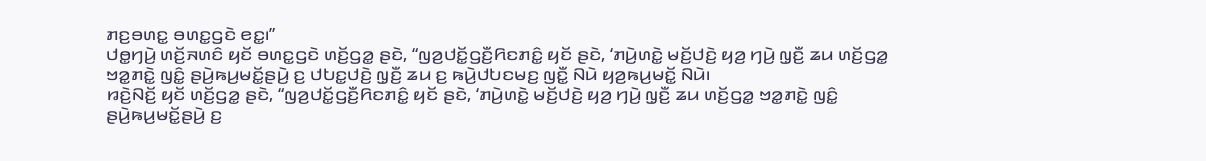ꤊꤢ꤬ꤋꤛꤢ꤭ ꤋꤛꤢ꤭ꤞꤢꤧ ꤕꤢ꤭꤯”
ꤓꤥ꤭ꤚꤣꤧ꤬ ꤛꤢꤩ꤬ꤏꤛꤢꤨ ꤟꤢꤩ ꤋꤛꤢ꤭ꤞꤢꤧ ꤛꤢꤩ꤬ꤞꤤ꤭ ꤔꤢꤧ, “ꤜꤤ꤬ꤓꤢꤩ꤭ꤞꤢꤪ꤬ꤖꤢꤊꤢꤨ꤭ ꤟꤢꤩ ꤔꤢꤧ, ‘ꤊꤣꤧ꤬ꤛꤢꤧ꤭ ꤗꤢꤩ꤬ꤓꤢꤧ꤬ ꤟꤤ꤬ ꤚꤣꤧ꤬ ꤜ꤫ꤢꤪ꤬ ꤘꤣ ꤛꤢꤩ꤬ꤞꤤ꤭ ꤠꤤ꤭ꤊꤢꤧ꤭ ꤜꤢꤨ꤭ ꤔꤣꤧ꤬ꤒꤣ꤬ꤗꤢꤩ꤭ꤔꤣꤧ꤬ ꤢ꤬ ꤓꤝꤢ꤭ꤓꤢꤧ꤬ ꤜ꤫ꤢꤪ꤬ ꤘꤣ ꤢ꤬ ꤒꤣꤧ꤬ꤓꤝꤢꤗꤢ꤬ ꤜꤢꤪ꤭ ꤡꤣꤧ ꤟꤤ꤬ꤒꤣ꤬ꤗꤢꤩ꤭ ꤡꤣꤧ꤯
ꤙꤢꤧ꤬ꤡꤢꤩ꤬ ꤟꤢꤩ ꤛꤢꤩ꤬ꤞꤤ꤭ ꤔꤢꤧ, “ꤜꤤ꤬ꤓꤢꤩ꤭ꤞꤢꤪ꤬ꤖꤢꤊꤢꤨ꤭ ꤟꤢꤩ ꤔꤢꤧ, ‘ꤊꤣꤧ꤬ꤛꤢꤧ꤭ ꤗꤢꤩ꤬ꤓꤢꤧ꤬ ꤟꤤ꤬ ꤚꤣꤧ꤬ ꤜ꤫ꤢꤪ꤬ ꤘꤣ ꤛꤢꤩ꤬ꤞꤤ꤭ ꤠꤤ꤭ꤊꤢꤧ꤭ ꤜꤢꤨ꤭ ꤔꤣꤧ꤬ꤒꤣ꤬ꤗꤢꤩ꤭ꤔꤣꤧ꤬ ꤢ꤬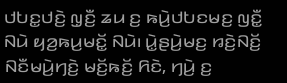ꤓꤝꤢ꤭ꤓꤢꤧ꤬ ꤜ꤫ꤢꤪ꤬ ꤘꤣ ꤢ꤬ ꤒꤣꤧ꤬ꤓꤝꤢꤗꤢ꤬ ꤜꤢꤪ꤭ ꤡꤣꤧ ꤟꤤ꤬ꤒꤣ꤬ꤗꤢꤩ꤭ ꤡꤣꤧ꤯ ꤣꤧ꤭ꤔꤣꤧ꤬ꤗꤢ꤬ ꤙꤢꤧ꤬ꤡꤢꤩ꤬ ꤡꤢꤪꤗꤣꤧ꤬ꤚꤢꤧ꤬ ꤗꤢꤩ꤬ꤒꤢꤩ꤬ ꤖꤢꤧ, ꤚꤣꤧ꤬ ꤢ꤬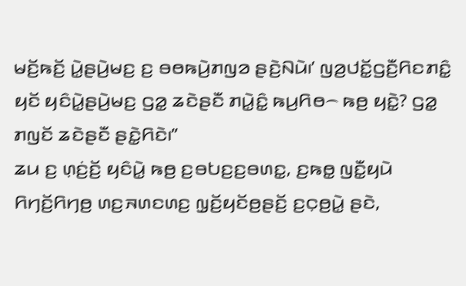ꤗꤢꤩ꤬ꤒꤢꤩ꤬ ꤣꤧ꤭ꤔꤣꤧ꤬ꤗꤢ꤬ ꤢ꤬ ꤋꤥꤒꤣꤧ꤬ꤊꤜꤤ ꤔꤢꤧ꤬ꤡꤣꤧ꤯’ ꤜꤤ꤬ꤓꤢꤩ꤭ꤞꤢꤪ꤬ꤖꤢꤊꤢꤨ꤭ ꤟꤢꤩ ꤟꤢꤨꤣꤧ꤭ꤔꤣꤧ꤬ꤗꤢ꤬ ꤞꤤ꤭ ꤘꤢꤧꤔꤢꤪ ꤊꤣꤧ꤭ꤢꤨ꤭ ꤒꤣ꤬ꤖꤥ꤮ ꤒꤥ꤬ ꤟꤢꤧ꤭? ꤞꤤ꤭ ꤊꤜꤢꤩ ꤘꤢꤧꤔꤢꤪ ꤔꤢꤧ꤭ꤖꤢꤧ꤯”
ꤘꤣ ꤢ꤬ ꤛ꤫ꤢꤦ꤬ꤢꤩ꤬ ꤟꤢꤨꤣꤧ꤭ ꤒꤥ꤬ ꤢ꤬ꤋꤝꤢ꤬ꤢ꤬ꤋꤛꤢ꤭, ꤢ꤬ꤒꤥ꤭ ꤜꤢꤪ꤭ꤟꤣꤧ ꤖꤚꤢꤩ꤬ꤖꤚꤥ꤬ ꤛꤢ꤬ꤏꤛꤢꤛꤢ꤬ ꤜ꤫ꤢꤩ꤬ꤟꤢꤩꤥ꤬ꤔꤢꤩ꤬ ꤢ꤬ꤍ꤫ꤥ꤬ꤣꤧ꤭ ꤔꤢꤧ,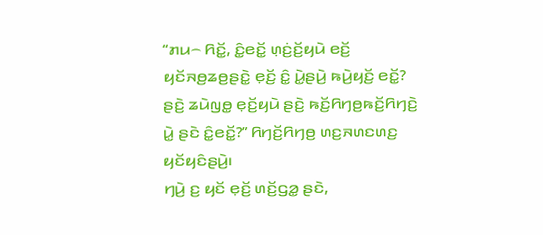“ꤊꤣ꤮ ꤖꤢꤩ꤭, ꤢꤨ꤭ꤕꤢꤩ꤭ ꤛ꤫ꤢꤦ꤬ꤢꤩ꤬ꤟꤣꤧ ꤕꤢꤩ꤬ ꤟꤢꤩꤏꤥ꤬ꤘꤥ꤬ꤔꤢꤧ꤭ ꤕ꤫ꤢꤩ꤬ ꤢꤨ꤭ ꤣꤧ꤭ꤔꤣꤧ꤬ ꤒꤣꤧ꤬ꤟꤢꤩ꤬ ꤕꤢꤩ꤭? ꤔꤢꤧ꤬ ꤘꤣꤧꤜꤥ꤭ ꤕ꤫ꤢꤩ꤬ꤟꤣꤧ ꤔꤢꤧ꤬ ꤒꤢꤩ꤬ꤖꤚꤥ꤬ꤒꤢꤩ꤬ꤖꤚꤢꤧ꤬ ꤣꤧ꤭ ꤔꤢꤧ ꤢꤨ꤭ꤕꤢꤩ꤭?” ꤖꤚꤢꤩ꤬ꤖꤚꤥ꤬ ꤛꤢ꤬ꤏꤛꤢꤛꤢ꤬ ꤟꤢꤩꤟꤢꤨꤔꤣꤧ꤬꤯
ꤚꤣꤧ꤬ ꤢ꤬ ꤟꤢꤩ ꤕ꤫ꤢꤩ꤬ ꤛꤢꤩ꤬ꤞꤤ꤭ ꤔꤢꤧ,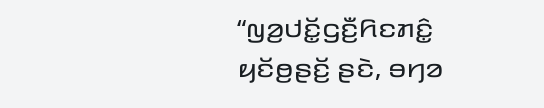“ꤜꤤ꤬ꤓꤢꤩ꤭ꤞꤢꤪ꤬ꤖꤢꤊꤢꤨ꤭ ꤟꤢꤩꤥ꤬ꤔꤢꤩ꤬ ꤔꤢꤧ, ꤋꤚꤤ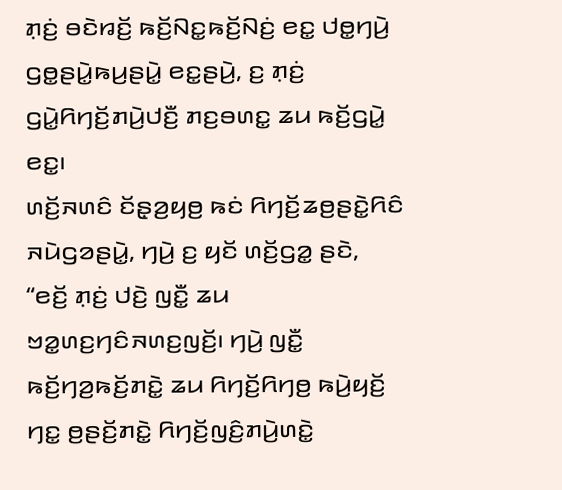ꤊ꤫ꤢꤦ꤬ ꤋꤢꤧꤙꤢꤩ꤬ ꤒꤢꤩ꤬ꤡꤢ꤭ꤒꤢꤩ꤬ꤡꤢꤦ꤬ ꤕꤢ꤭ ꤓꤥ꤭ꤚꤣꤧ꤬ ꤞꤥ꤭ꤔꤣꤧ꤭ꤒꤣ꤬ꤔꤣꤧ꤭ ꤕꤢ꤭ꤔꤣꤧ꤬, ꤢ꤬ ꤊ꤫ꤢꤦ꤬ ꤞꤣꤧ꤭ꤖꤚꤢꤩ꤬ꤊꤣꤧ꤬ꤓꤢꤪ꤬ ꤊꤢ꤬ꤋꤛꤢ꤭ ꤘꤣ ꤒꤢꤩ꤬ꤞꤣꤧ꤭ ꤕꤢ꤭꤯
ꤛꤢꤩ꤬ꤏꤛꤢꤨ ꤢꤩꤔ꤫ꤤ꤬ꤟꤥ꤬ ꤒꤢꤦ ꤖꤚꤢꤩ꤬ꤘꤥ꤬ꤔꤢꤧ꤭ꤖꤢꤨ ꤏꤣꤧꤞꤤꤔꤣꤧ꤭, ꤚꤣꤧ꤬ ꤢ꤬ ꤟꤢꤩ ꤛꤢꤩ꤬ꤞꤤ꤭ ꤔꤢꤧ, “ꤕꤢꤩ꤬ ꤊ꤫ꤢꤦ꤬ ꤓꤢꤧ꤬ ꤜꤢꤪ꤭ ꤘꤣ ꤠꤤ꤭ꤛꤢ꤬ꤚꤢꤨꤏꤛꤢ꤬ꤜꤢꤩ꤬꤯ ꤚꤣꤧ꤬ ꤜꤢꤪ꤭ ꤒꤢꤩ꤬ꤚꤤ꤬ꤒꤢꤩ꤬ꤊꤢꤧ꤭ ꤘꤣ ꤖꤚꤢꤩ꤬ꤖꤚꤥ꤬ ꤒꤣꤧ꤬ꤟꤢꤩ꤬ ꤚꤢ꤭ ꤥ꤬ꤔꤢꤩ꤬ꤊꤢꤧ꤭ ꤖꤚꤢꤩ꤬ꤜꤢꤨ꤬ꤊꤣꤧ꤬ꤛꤢꤧ꤭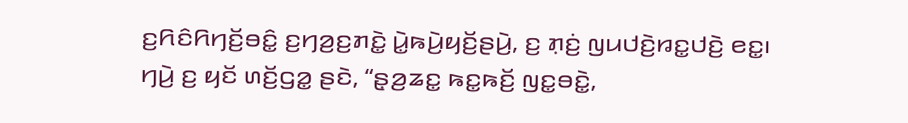ꤢ꤬ꤖꤢꤨꤖꤚꤢꤩ꤬ꤋꤢꤨ꤭ ꤢ꤬ꤚꤤ꤬ꤢ꤬ꤊꤢꤧ꤭ ꤣꤧ꤭ꤒꤣꤧ꤬ꤟꤢꤩ꤬ꤔꤣꤧ꤬, ꤢ꤬ ꤊ꤫ꤢꤦ꤬ ꤜꤣꤓꤢꤧ꤬ꤙꤢ꤭ꤓꤢꤧ꤬ ꤕꤢ꤭꤯
ꤚꤣꤧ꤬ ꤢ꤬ ꤟꤢꤩ ꤛꤢꤩ꤬ꤞꤤ꤭ ꤔꤢꤧ, “ꤔ꤫ꤤ꤬ꤘꤢ꤭ ꤒꤢ꤭ꤒꤢꤩ꤬ ꤜꤢ꤭ꤋꤢꤧ꤭,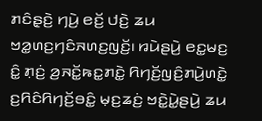ꤊꤢꤨꤔ꤫ꤢꤧ꤬ ꤚꤣꤧ꤬ ꤕꤢꤩ꤬ ꤓꤢꤧ꤬ ꤘꤣ ꤠꤤ꤭ꤛꤢ꤬ꤚꤢꤨꤏꤛꤢ꤬ꤜꤢꤩ꤬꤯ ꤙꤣꤧꤔꤣꤧ꤬ ꤕꤢ꤭ꤗꤢ꤬ ꤢꤨ꤭ ꤊ꤫ꤢꤦ꤬ ꤤ꤬ꤏꤢꤩ꤭ꤒꤢ꤭ꤊꤢꤧ꤭ ꤖꤚꤢꤩ꤬ꤜꤢꤨ꤬ꤊꤣꤧ꤬ꤛꤢꤧ꤭ ꤢ꤬ꤖꤢꤨꤖꤚꤢꤩ꤬ꤋꤢꤨ꤭ ꤗ꤫ꤢ꤬ꤘꤢꤦ꤬ ꤠꤢꤧ꤭ꤣꤧ꤭ꤔꤣꤧ꤬ ꤘꤣ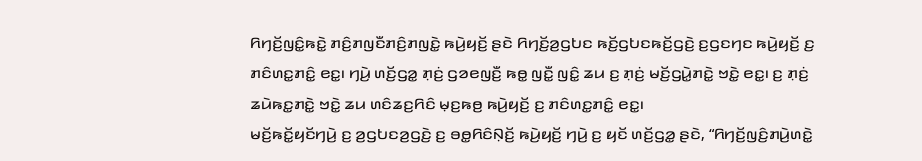ꤖꤚꤢꤩ꤬ꤜꤢꤨ꤭ꤒꤢꤧ꤭ ꤊꤢꤨ꤬ꤊꤜꤢꤪꤊꤢꤨ꤬ꤊꤜꤢꤧ꤭ ꤒꤣꤧ꤬ꤟꤢꤩ꤬ ꤔꤢꤧ ꤖꤚꤢꤩ꤬ꤤ꤬ꤞꤝꤢ ꤒꤢꤩ꤬ꤞꤝꤢꤒꤢꤩ꤬ꤞꤢꤧ꤬ ꤢ꤬ꤞꤢꤚꤢ ꤒꤣꤧ꤬ꤟꤢꤩ꤬ ꤢ꤬ ꤊꤢꤨꤛꤢ꤭ꤊꤢꤨ꤭ ꤕꤢ꤭꤯ ꤚꤣꤧ꤬ ꤛꤢꤩ꤬ꤞꤤ꤭ ꤊ꤫ꤢꤦ꤬ ꤞꤤꤕꤜꤢꤪ꤬ ꤒꤥ꤭ ꤜꤢꤪ꤭ ꤜꤢꤨ꤭ ꤘꤣ ꤢ꤬ ꤊ꤫ꤢꤦ꤬ ꤗꤢꤩ꤬ꤞꤣꤧ꤭ꤊꤢꤧ꤭ ꤠꤢꤧ꤭ ꤕꤢ꤭꤯ ꤢ꤬ ꤊ꤫ꤢꤦ꤬ ꤘꤣꤧꤒꤢ꤭ꤊꤢꤧ꤭ ꤠꤢꤧ꤭ ꤘꤣ ꤛꤢꤨꤘꤢ꤬ꤖꤢꤨ ꤗ꤫ꤢ꤬ꤒꤥ꤬ ꤒꤣꤧ꤬ꤟꤢꤩ꤬ ꤢ꤬ ꤊꤢꤨꤛꤢ꤭ꤊꤢꤨ꤭ ꤕꤢ꤭꤯
ꤗꤢꤩ꤬ꤒꤢꤩ꤭ꤟꤢꤩꤚꤣꤧ꤬ ꤢ꤬ ꤤ꤬ꤞꤝꤢꤤ꤬ꤞꤢꤧ꤬ ꤢ꤬ ꤋꤥ꤭ꤖꤢꤨꤡ꤫ꤢꤩ꤬ ꤒꤣꤧ꤬ꤟꤢꤩ꤬ ꤚꤣꤧ꤬ ꤢ꤬ ꤟꤢꤩ ꤛꤢꤩ꤬ꤞꤤ꤭ ꤔꤢꤧ, “ꤖꤚꤢꤩ꤬ꤜꤢꤨ꤬ꤊꤣꤧ꤬ꤛꤢꤧ꤭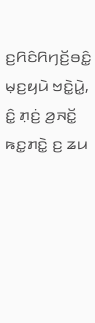ꤢ꤬ꤖꤢꤨꤖꤚꤢꤩ꤬ꤋꤢꤨ꤭ ꤗ꤫ꤢ꤬ꤟꤣꤧ ꤠꤢꤧ꤭ꤣꤧ꤭, ꤢꤨ꤭ ꤊ꤫ꤢꤦ꤬ ꤤ꤬ꤏꤢꤩ꤭ ꤒꤢ꤭ꤊꤢꤧ꤭ ꤢ꤬ ꤘꤣ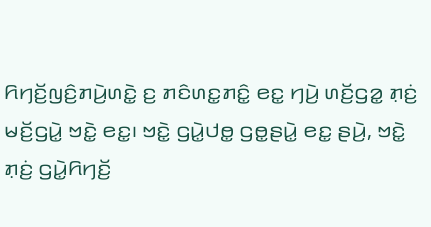ꤖꤚꤢꤩ꤬ꤜꤢꤨ꤬ꤊꤣꤧ꤬ꤛꤢꤧ꤭ ꤢ꤬ ꤊꤢꤨꤛꤢ꤭ꤊꤢꤨ꤭ ꤕꤢ꤭ ꤚꤣꤧ꤬ ꤛꤢꤩ꤬ꤞꤤ꤭ ꤊ꤫ꤢꤦ꤬ ꤗꤢꤩ꤬ꤞꤣꤧ꤭ ꤠꤢꤧ꤭ ꤕꤢ꤭꤯ ꤠꤢꤧ꤭ ꤞꤣꤧ꤭ꤓꤥ꤭ ꤞꤥ꤭ꤔꤣꤧ꤭ ꤕꤢ꤭ ꤔꤣꤧ꤬, ꤠꤢꤧ꤭ ꤊ꤫ꤢꤦ꤬ ꤞꤣꤧ꤭ꤖꤚꤢꤩ꤬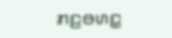ꤊꤢ꤬ꤋꤛꤢ꤭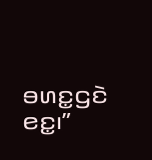ꤋꤛꤢ꤭ꤞꤢꤧ ꤕꤢ꤭꤯”